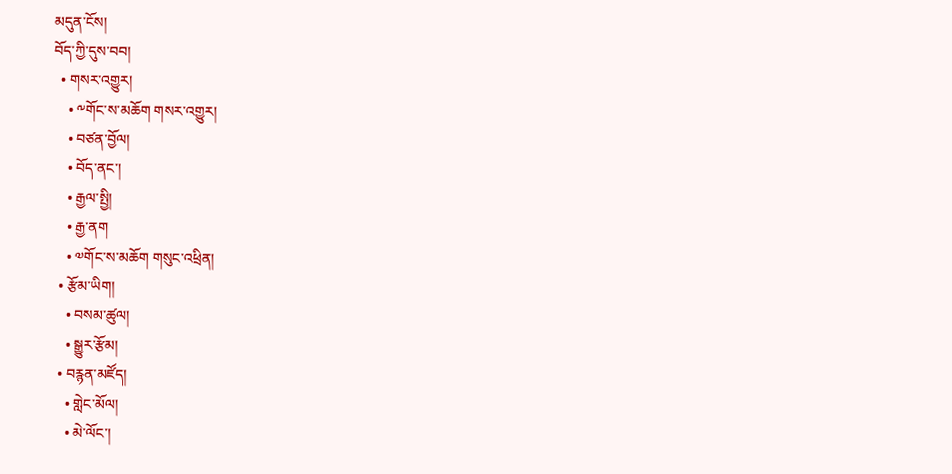མདུན་ངོས།
བོད་ཀྱི་དུས་བབ།
  • གསར་འགྱུར།
    • ༸གོང་ས་མཆོག གསར་འགྱུར།
    • བཙན་བྱོལ།
    • བོད་ནང་།
    • རྒྱལ་སྤྱི།
    • རྒྱ་ནག
    • ༧གོང་ས་མཆོག གསུང་འཕྲིན།
  • རྩོམ་ཡིག།
    • བསམ་ཚུལ།
    • སྒྱུར་རྩོམ།
  • བརྙན་མཛོད།
    • གླེང་མོལ།
    • མེ་ལོང་།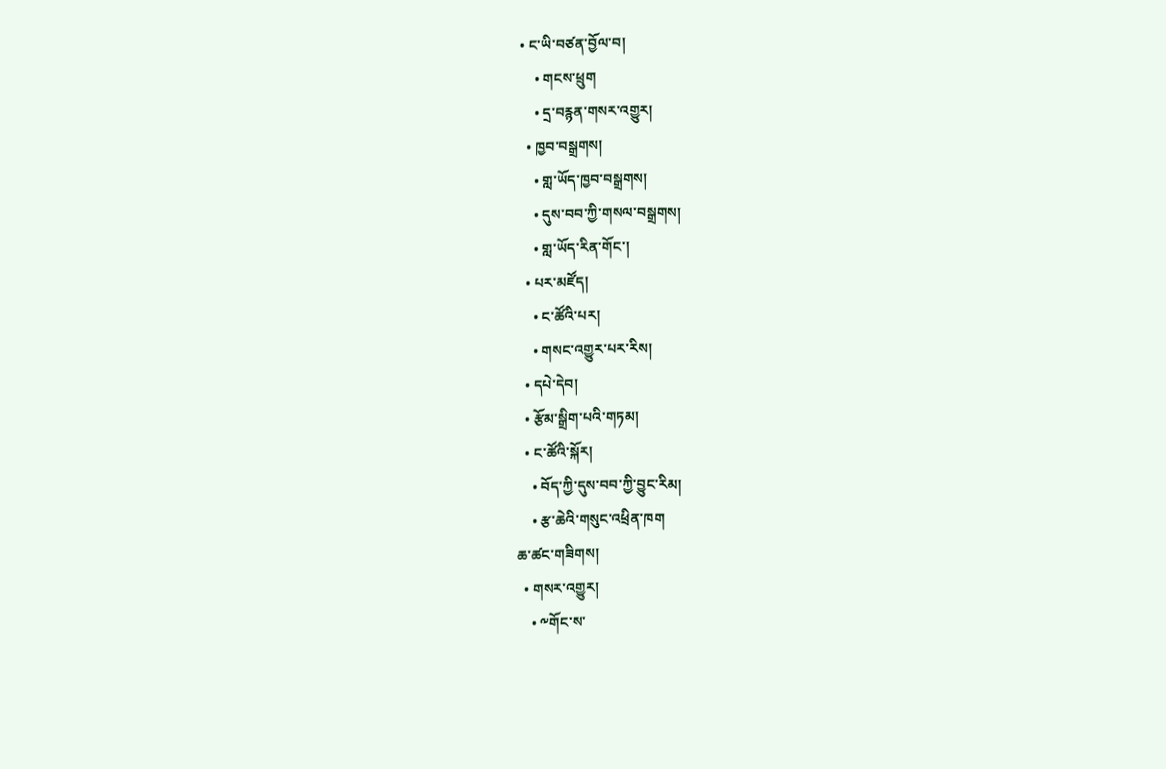• ང་ཡི་བཙན་བྱོལ་བ།
    • གངས་ཕྲུག
    • དྲ་བརྙན་གསར་འགྱུར།
  • ཁྱབ་བསྒྲགས།
    • གླ་ཡོད་ཁྱབ་བསྒྲགས།
    • དུས་བབ་ཀྱི་གསལ་བསྒྲགས།
    • གླ་ཡོད་རིན་གོང་།
  • པར་མཛོད།
    • ང་ཚོའི་པར།
    • གསང་འགྱུར་པར་རིས།
  • དཔེ་དེབ།
  • རྩོམ་སྒྲིག་པའི་གཏམ།
  • ང་ཚོའི་སྐོར།
    • བོད་ཀྱི་དུས་བབ་ཀྱི་བྱུང་རིམ།
    • རྩ་ཆེའི་གསུང་འཕྲིན་ཁག
ཆ་ཚང་གཟིགས།
  • གསར་འགྱུར།
    • ༸གོང་ས་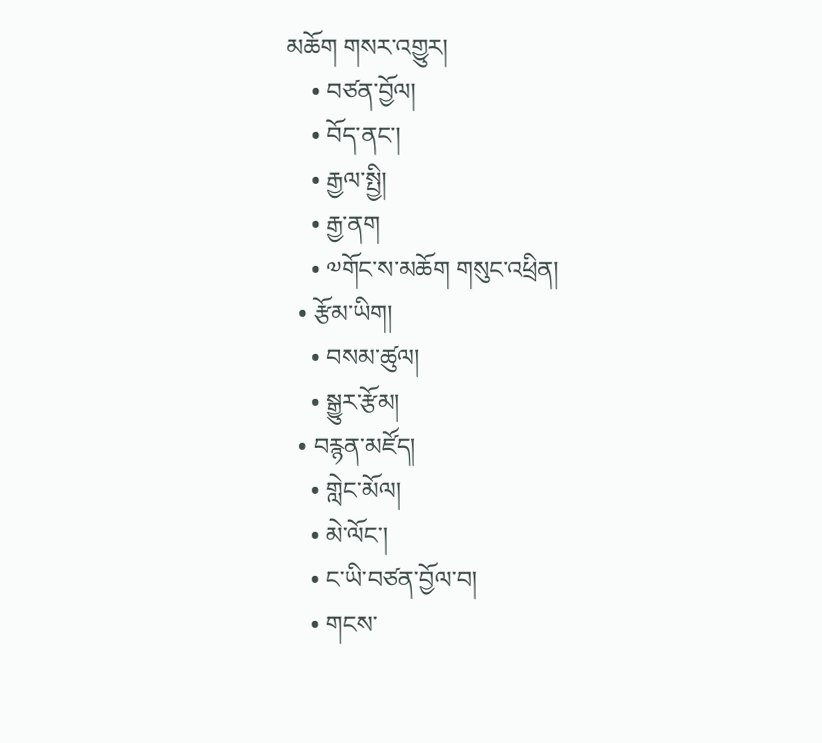མཆོག གསར་འགྱུར།
    • བཙན་བྱོལ།
    • བོད་ནང་།
    • རྒྱལ་སྤྱི།
    • རྒྱ་ནག
    • ༧གོང་ས་མཆོག གསུང་འཕྲིན།
  • རྩོམ་ཡིག།
    • བསམ་ཚུལ།
    • སྒྱུར་རྩོམ།
  • བརྙན་མཛོད།
    • གླེང་མོལ།
    • མེ་ལོང་།
    • ང་ཡི་བཙན་བྱོལ་བ།
    • གངས་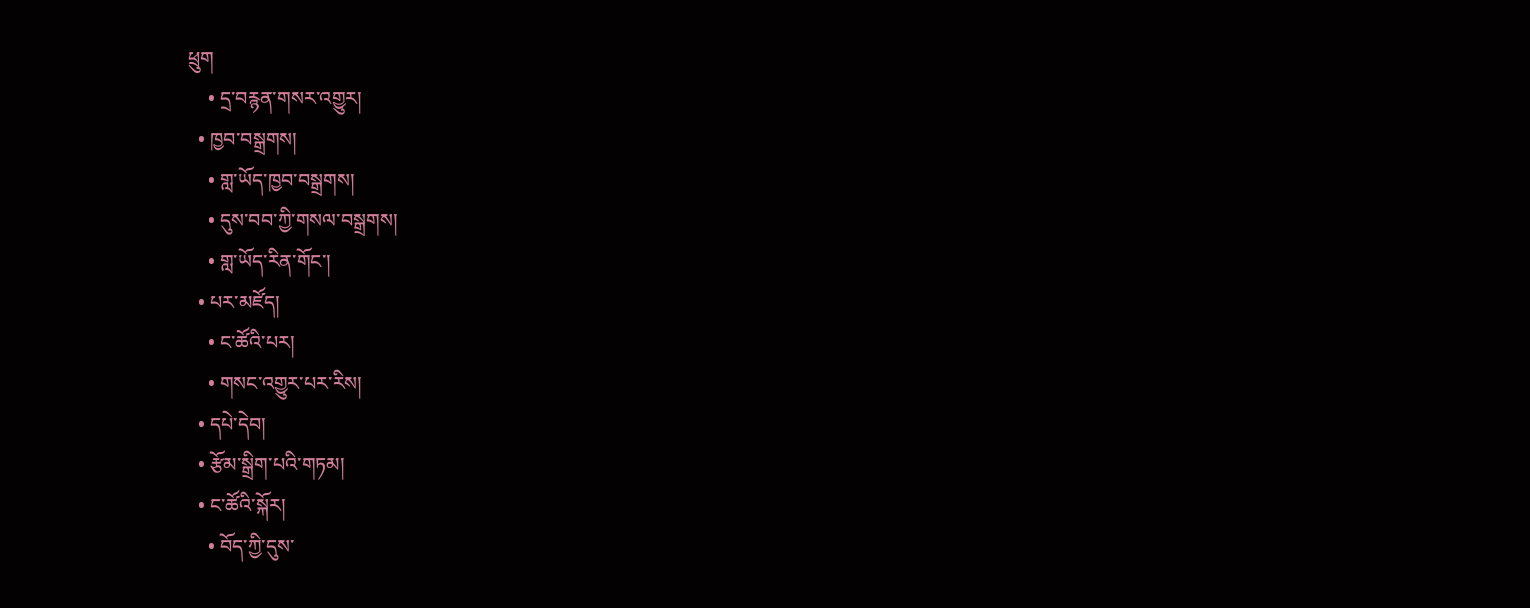ཕྲུག
    • དྲ་བརྙན་གསར་འགྱུར།
  • ཁྱབ་བསྒྲགས།
    • གླ་ཡོད་ཁྱབ་བསྒྲགས།
    • དུས་བབ་ཀྱི་གསལ་བསྒྲགས།
    • གླ་ཡོད་རིན་གོང་།
  • པར་མཛོད།
    • ང་ཚོའི་པར།
    • གསང་འགྱུར་པར་རིས།
  • དཔེ་དེབ།
  • རྩོམ་སྒྲིག་པའི་གཏམ།
  • ང་ཚོའི་སྐོར།
    • བོད་ཀྱི་དུས་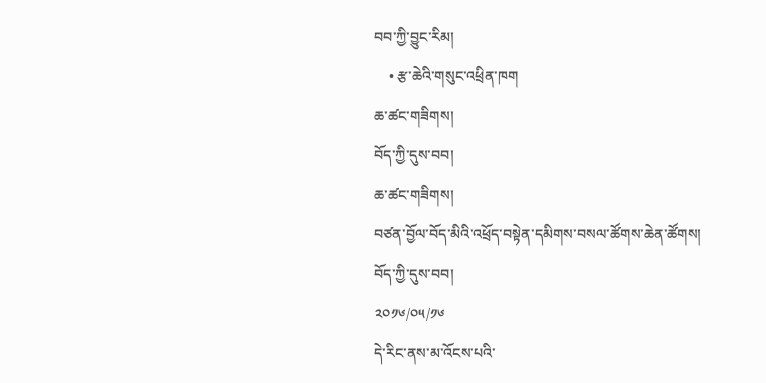བབ་ཀྱི་བྱུང་རིམ།
    • རྩ་ཆེའི་གསུང་འཕྲིན་ཁག
ཆ་ཚང་གཟིགས།
བོད་ཀྱི་དུས་བབ།
ཆ་ཚང་གཟིགས།
བཙན་བྱོལ་བོད་མིའི་འཕྲོད་བསྟེན་དམིགས་བསལ་ཚོགས་ཆེན་ཚོགས།
བོད་ཀྱི་དུས་བབ།
༢༠༡༦/༠༥/༡༦
དེ་རིང་ནས་མ་འོངས་པའི་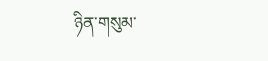ཉིན་གསུམ་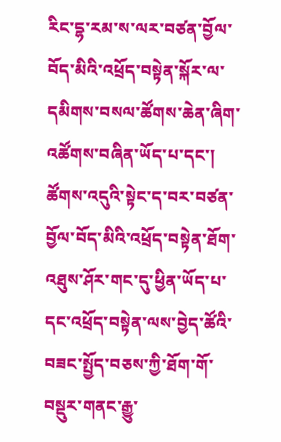རིང་དྷ་རམ་ས་ལར་བཙན་བྱོལ་བོད་མིའི་འཕྲོད་བསྟེན་སྐོར་ལ་དམིགས་བསལ་ཚོགས་ཆེན་ཞིག་འཚོགས་བཞིན་ཡོད་པ་དང་། ཚོགས་འདུའི་སྟེང་ད་བར་བཙན་བྱོལ་བོད་མིའི་འཕྲོད་བསྟེན་ཐོག་འཐུས་ཤོར་གང་དུ་ཕྱིན་ཡོད་པ་དང་འཕྲོད་བསྟེན་ལས་བྱེད་ཚོའི་བཟང་སྤྱོད་བཅས་ཀྱི་ཐོག་གོ་བསྡུར་གནང་རྒྱུ་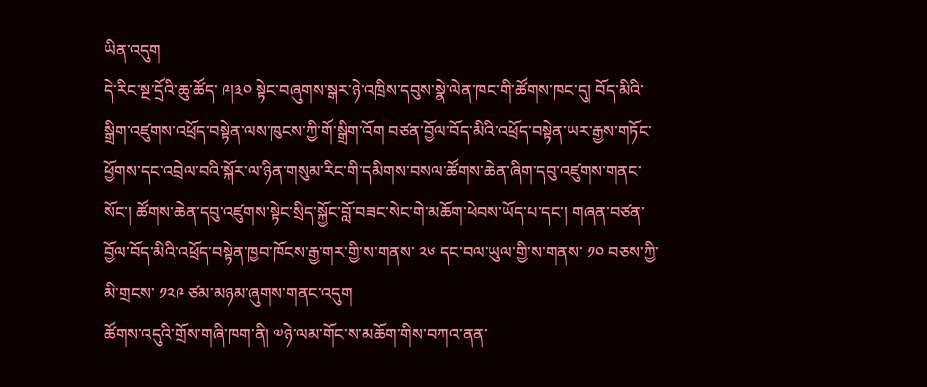ཡིན་འདུག
དེ་རིང་སྔ་དྲོའི་ཆུ་ཚོད་ ༩།༣༠ སྟེང་བཞུགས་སྒར་ཉེ་འཁྲིས་དབུས་སྣེ་ལེན་ཁང་གི་ཚོགས་ཁང་དུ། བོད་མིའི་སྒྲིག་འཛུགས་འཕྲོད་བསྟེན་ལས་ཁུངས་ཀྱི་གོ་སྒྲིག་འོག བཙན་བྱོལ་བོད་མིའི་འཕྲོད་བསྟེན་ཡར་རྒྱས་གཏོང་ཕྱོགས་དང་འབྲེལ་བའི་སྐོར་ལ་ཉིན་གསུམ་རིང་གི་དམིགས་བསལ་ཚོགས་ཆེན་ཞིག་དབུ་འཛུགས་གནང་སོང་། ཚོགས་ཆེན་དབུ་འཛུགས་སྟེང་སྲིད་སྐྱོང་བློ་བཟང་སེང་གེ་མཆོག་ཕེབས་ཡོད་པ་དང་། གཞན་བཙན་བྱོལ་བོད་མིའི་འཕྲོད་བསྟེན་ཁྱབ་ཁོངས་རྒྱ་གར་གྱི་ས་གནས་ ༢༦ དང་བལ་ཡུལ་གྱི་ས་གནས་ ༡༠ བཅས་ཀྱི་མི་གྲངས་ ༡༢༩ ཙམ་མཉམ་ཞུགས་གནང་འདུག
ཚོགས་འདུའི་གྲོས་གཞི་ཁག་ནི། ༧ཉེ་ལམ་གོང་ས་མཆོག་གིས་བཀའ་ནན་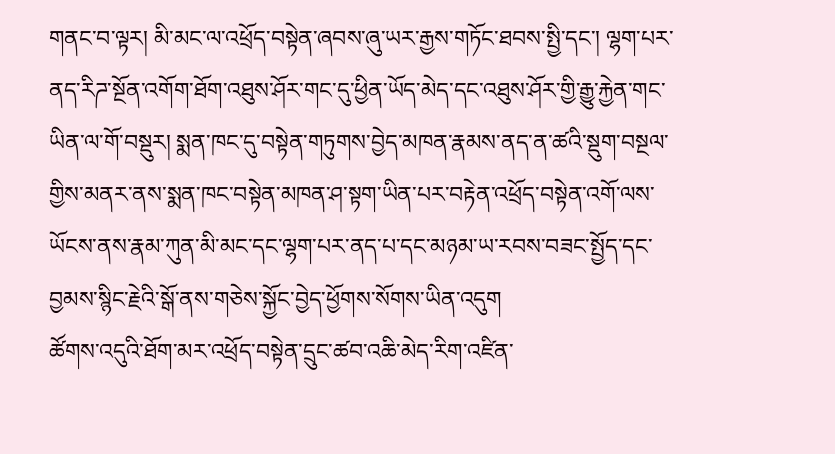གནང་བ་ལྟར། མི་མང་ལ་འཕྲོད་བསྟེན་ཞབས་ཞུ་ཡར་རྒྱས་གཏོང་ཐབས་སྤྱི་དང་། ལྷག་པར་ནད་རིཌ་སྔོན་འགོག་ཐོག་འཐུས་ཤོར་གང་དུ་ཕྱིན་ཡོད་མེད་དང་འཐུས་ཤོར་གྱི་རྒྱུ་རྐྱེན་གང་ཡིན་ལ་གོ་བསྡུར། སྨན་ཁང་དུ་བསྟེན་གཏུགས་བྱེད་མཁན་རྣམས་ནད་ན་ཚའི་སྡུག་བསྔལ་གྱིས་མནར་ནས་སྨན་ཁང་བསྟེན་མཁན་ཤ་སྟག་ཡིན་པར་བརྟེན་འཕྲོད་བསྟེན་འགོ་ལས་ཡོངས་ནས་རྣམ་ཀུན་མི་མང་དང་ལྷག་པར་ནད་པ་དང་མཉམ་ཡ་རབས་བཟང་སྤྱོད་དང་བྱམས་སྙིང་རྗེའི་སྒོ་ནས་གཅེས་སྐྱོང་བྱེད་ཕྱོགས་སོགས་ཡིན་འདུག
ཚོགས་འདུའི་ཐོག་མར་འཕྲོད་བསྟེན་དྲུང་ཚབ་འཆི་མེད་རིག་འཛིན་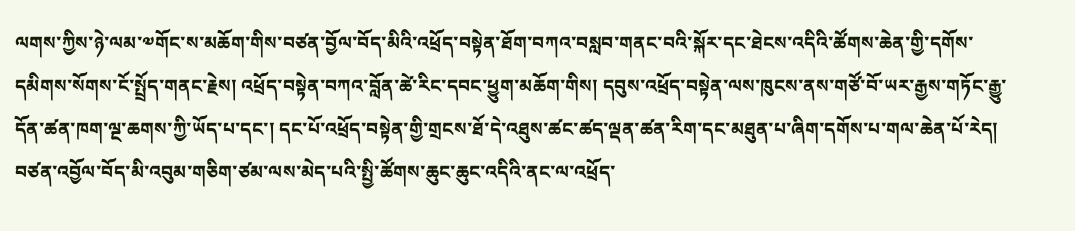ལགས་ཀྱིས་ཉེ་ལམ་༧གོང་ས་མཆོག་གིས་བཙན་བྱོལ་བོད་མིའི་འཕྲོད་བསྟེན་ཐོག་བཀའ་བསླབ་གནང་བའི་སྐོར་དང་ཐེངས་འདིའི་ཚོགས་ཆེན་གྱི་དགོས་དམིགས་སོགས་ངོ་སྤྲོད་གནང་རྗེས། འཕྲོད་བསྟེན་བཀའ་བློན་ཚེ་རིང་དབང་ཕྱུག་མཆོག་གིས། དབུས་འཕྲོད་བསྟེན་ལས་ཁུངས་ནས་གཙོ་བོ་ཡར་རྒྱས་གཏོང་རྒྱུ་དོན་ཚན་ཁག་ལྔ་ཆགས་ཀྱི་ཡོད་པ་དང་། དང་པོ་འཕྲོད་བསྟེན་གྱི་གྲངས་ཐོ་དེ་འཐུས་ཚང་ཚད་ལྡན་ཚན་རིག་དང་མཐུན་པ་ཞིག་དགོས་པ་གལ་ཆེན་པོ་རེད། བཙན་འབྱོལ་བོད་མི་འབུམ་གཅིག་ཙམ་ལས་མེད་པའི་སྤྱི་ཚོགས་ཆུང་ཆུང་འདིའི་ནང་ལ་འཕྲོད་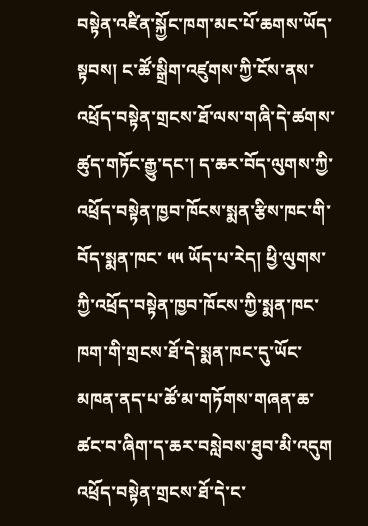བསྟེན་འཛིན་སྐྱོང་ཁག་མང་པོ་ཆགས་ཡོད་སྟབས། ང་ཚོ་སྒྲིག་འཛུགས་ཀྱི་ངོས་ནས་འཕྲོད་བསྟེན་གྲངས་ཐོ་ལས་གཞི་དེ་ཚགས་ཚུད་གཏོང་རྒྱུ་དང་། ད་ཆར་བོད་ལུགས་ཀྱི་འཕྲོད་བསྟེན་ཁྱབ་ཁོངས་སྨན་རྩིས་ཁང་གི་བོད་སྨན་ཁང་ ༥༥ ཡོད་པ་རེད། ཕྱི་ལུགས་ཀྱི་འཕྲོད་བསྟེན་ཁྱབ་ཁོངས་ཀྱི་སྨན་ཁང་ཁག་གི་གྲངས་ཐོ་དེ་སྨན་ཁང་དུ་ཡོང་མཁན་ནད་པ་ཚོ་མ་གཏོགས་གཞན་ཆ་ཚང་བ་ཞིག་ད་ཆར་བསླེབས་ཐུབ་མི་འདུག འཕྲོད་བསྟེན་གྲངས་ཐོ་དེ་ང་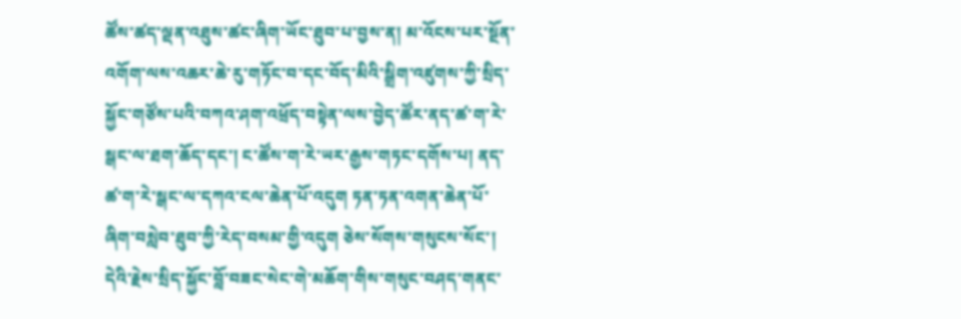ཚོས་ཚད་ལྡན་འཐུས་ཚང་ཞིག་ཡོང་ཐུབ་པ་བྱས་ན། མ་འོངས་པར་སྔོན་འགོག་ལས་འཆར་ཆེ་རུ་གཏོང་བ་དང་བོད་མིའི་སྒྲིག་འཛུགས་ཀྱི་སྲིད་སྐྱོང་གཙོས་པའི་བཀའ་ཤག་འཕྲོད་བསྟེན་ལས་བྱེད་ཚོར་ནད་ཚ་ག་རེ་སྒང་ལ་ཐག་ཆོད་དང་། ང་ཚོས་ག་རེ་ཡར་རྒྱས་གཏང་དགོས་པ། ནད་ཚ་ག་རེ་སྒང་ལ་དཀའ་ངལ་ཆེན་པོ་འདུག ཏན་ཏན་འགན་ཆེན་པོ་ཞིག་བསླེབ་ཐུབ་ཀྱི་རེད་བསམ་གྱི་འདུག ཅེས་སོགས་གསུངས་སོང་།
དེའི་རྗེས་སྲིད་སྐྱོང་བློ་བཟང་སེང་གེ་མཆོག་གིས་གསུང་བཤད་གནང་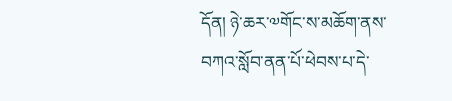དོན། ཉེ་ཆར་༧གོང་ས་མཆོག་ནས་བཀའ་སློབ་ནན་པོ་ཕེབས་པ་དེ་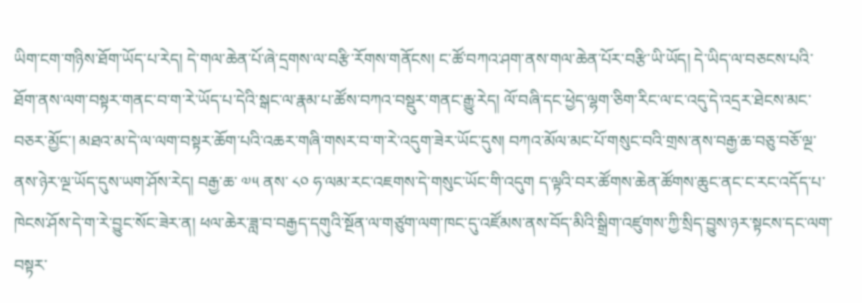ཡིག་ངག་གཉིས་ཐོག་ཡོད་པ་རེད། དེ་གལ་ཆེན་པོ་ཞེ་དྲགས་ལ་བརྩི་རོགས་གནོངས། ང་ཚོ་བཀའ་ཤག་ནས་གལ་ཆེན་པོར་བརྩི་ཡི་ཡོད། དེ་ཡིད་ལ་བཅངས་པའི་ཐོག་ནས་ལག་བསྟར་གནང་བ་ག་རེ་ཡོད་པ་དེའི་སྒང་ལ་རྣམ་པ་ཚོས་བཀའ་བསྡུར་གནང་རྒྱུ་རེད། ལོ་བཞི་དང་ཕྱེད་ལྷག་ཅིག་རིང་ལ་ང་འདུ་དེ་འདྲར་ཐེངས་མང་བཅར་མྱོང་། མཐའ་མ་དེ་ལ་ལག་བསྟར་ཆོག་པའི་འཆར་གཞི་གསར་བ་ག་རེ་འདུག་ཟེར་ཡོང་དུས། བཀའ་མོལ་མང་པོ་གསུང་བའི་གྲས་ནས་བརྒྱ་ཆ་བཅུ་བཅོ་ལྔ་ནས་ཉེར་ལྔ་ཡོད་དུས་ཡག་ཤོས་རེད། བརྒྱ་ཆ་ ༧༥ ནས་ ༨༠ ཧ་ལམ་རང་འཇགས་དེ་གསུང་ཡོང་གི་འདུག ད་ལྟའི་བར་ཚོགས་ཆེན་ཚོགས་ཆུང་ནང་ང་རང་འདོད་པ་ཁེངས་ཤོས་དེ་ག་རེ་བྱུང་སོང་ཟེར་ན། ཕལ་ཆེར་ཟླ་བ་བརྒྱད་དགུའི་སྔོན་ལ་གཙུག་ལག་ཁང་དུ་འཛོམས་ནས་བོད་མིའི་སྒྲིག་འཛུགས་ཀྱི་སྲིད་བྱུས་ཉར་སྟངས་དང་ལག་བསྟར་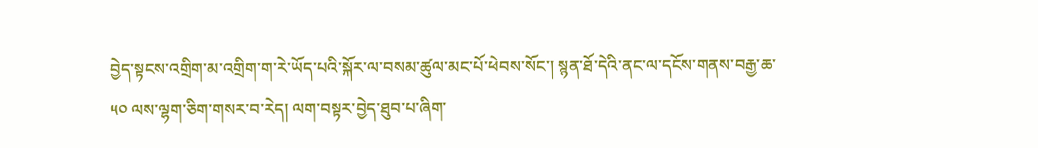བྱེད་སྟངས་འགྲིག་མ་འགྲིག་ག་རེ་ཡོད་པའི་སྐོར་ལ་བསམ་ཚུལ་མང་པོ་ཕེབས་སོང་། སྙན་ཐོ་དེའི་ནང་ལ་དངོས་གནས་བརྒྱ་ཆ་ ༥༠ ལས་ལྷག་ཅིག་གསར་བ་རེད། ལག་བསྟར་བྱེད་ཐུབ་པ་ཞིག་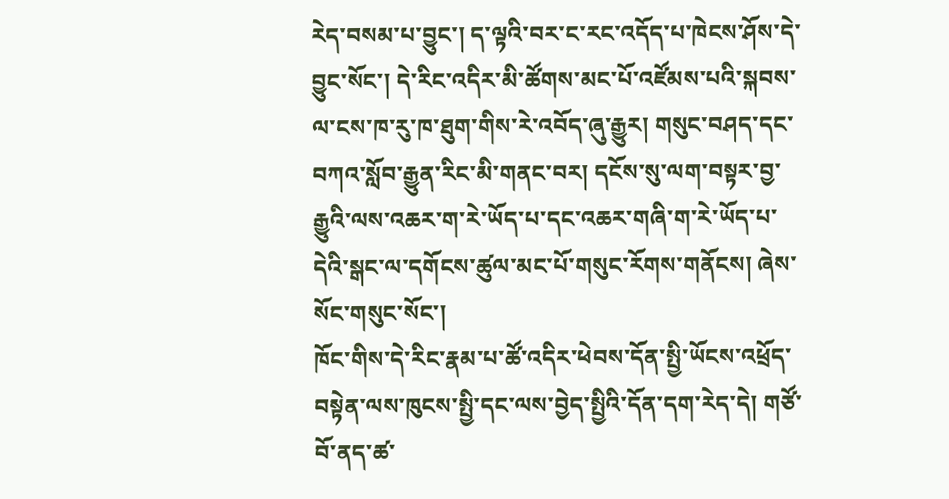རེད་བསམ་པ་བྱུང་། ད་ལྟའི་བར་ང་རང་འདོད་པ་ཁེངས་ཤོས་དེ་བྱུང་སོང་། དེ་རིང་འདིར་མི་ཚོགས་མང་པོ་འཛོམས་པའི་སྐབས་ལ་ངས་ཁ་རུ་ཁ་ཐུག་གིས་རེ་འབོད་ཞུ་རྒྱུར། གསུང་བཤད་དང་བཀའ་སློབ་རྒྱུན་རིང་མི་གནང་བར། དངོས་སུ་ལག་བསྟར་བྱ་རྒྱུའི་ལས་འཆར་ག་རེ་ཡོད་པ་དང་འཆར་གཞི་ག་རེ་ཡོད་པ་དེའི་སྒང་ལ་དགོངས་ཚུལ་མང་པོ་གསུང་རོགས་གནོངས། ཞེས་སོང་གསུང་སོང་།
ཁོང་གིས་དེ་རིང་རྣམ་པ་ཚོ་འདིར་ཕེབས་དོན་སྤྱི་ཡོངས་འཕྲོད་བསྟེན་ལས་ཁུངས་སྤྱི་དང་ལས་བྱེད་སྤྱིའི་དོན་དག་རེད་དེ། གཙོ་བོ་ནད་ཚ་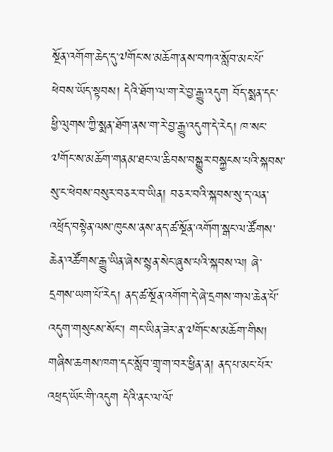སྔོན་འགོག་ཆེད་དུ་༧གོང་ས་མཆོག་ནས་བཀའ་སློབ་མང་པོ་ཕེབས་ཡོད་སྟབས། དེའི་ཐོག་ལ་ག་རེ་བྱ་རྒྱུ་འདུག བོད་སྨན་དང་ཕྱི་ལུགས་ཀྱི་སྨན་ཐོག་ནས་ག་རེ་བྱ་རྒྱུ་འདུག་དེ་རེད། ཁ་སང་༧གོང་ས་མཆོག་གནམ་ཐང་ལ་ཆིབས་བསྒྱུར་བསྐྱངས་པའི་སྐབས་སུ་ང་ཕེབས་བསུར་བཅར་བ་ཡིན། བཅར་བའི་སྐབས་སུ་ད་ལན་འཕྲོད་བསྟེན་ལས་ཁུངས་ནས་ནད་ཚ་སྔོན་འགོག་སྒང་ལ་ཚོགས་ཆེན་འཚོགས་རྒྱུ་ཡིན་ཞེས་སྙན་སེང་ཞུས་པའི་སྐབས་ལ། ཞེ་དྲགས་ཡག་པོ་རེད། ནད་ཚ་སྔོན་འགོག་དེ་ཞེ་དྲགས་གལ་ཆེན་པོ་འདུག་གསུངས་སོང་། གང་ཡིན་ཟེར་ན་༧གོང་ས་མཆོག་གིས། གཞིས་ཆགས་ཁག་དང་སློབ་གྲྭ་ག་བར་ཕྱིན་ན། ནད་པ་མང་པོར་འཕྲད་ཡོང་གི་འདུག དེའི་ནང་ལ་ལོ་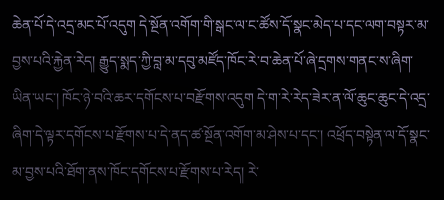ཆེན་པོ་དེ་འདྲ་མང་པོ་འདུག དེ་སྔོན་འགོག་གི་སྒང་ལ་ང་ཚོས་དོ་སྣང་མེད་པ་དང་ལག་བསྟར་མ་བྱས་པའི་རྐྱེན་རེད། རྒྱུད་སྨད་ཀྱི་བླ་མ་དབུ་མཛོད་ཁོང་རེ་བ་ཆེན་པོ་ཞེ་དྲགས་གནང་ས་ཞིག་ཡིན་ཡང་། ཁོང་ཉེ་བའི་ཆར་དགོངས་པ་བརྫོགས་འདུག དེ་ག་རེ་རེད་ཟེར་ན་ལོ་ཆུང་ཆུང་དེ་འདྲ་ཞིག་དེ་ལྟར་དགོངས་པ་རྫོགས་པ་དེ་ནད་ཚ་སྔོན་འགོག་མ་ཤེས་པ་དང་། འཕྲོད་བསྟེན་ལ་དོ་སྣང་མ་བྱས་པའི་ཐོག་ནས་ཁོང་དགོངས་པ་རྫོགས་པ་རེད། རེ་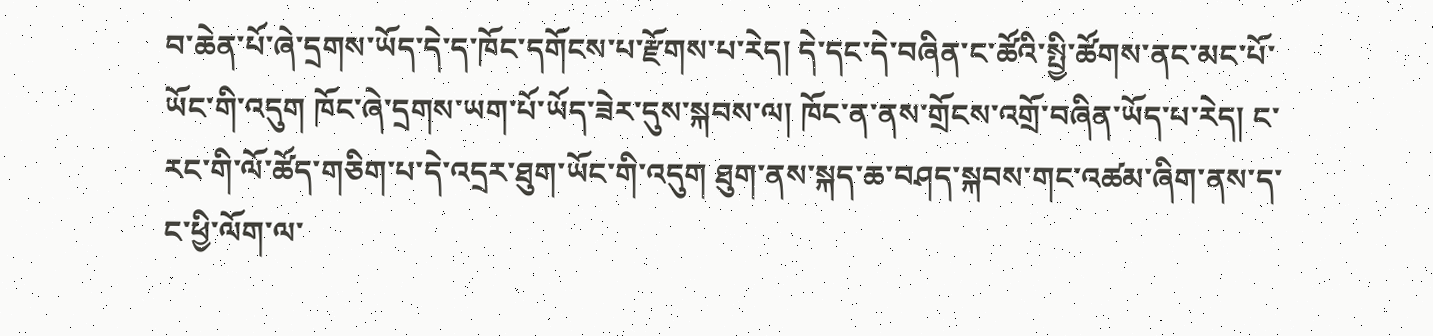བ་ཆེན་པོ་ཞེ་དྲགས་ཡོད་དེ་ད་ཁོང་དགོངས་པ་རྫོགས་པ་རེད། དེ་དང་དེ་བཞིན་ང་ཚོའི་སྤྱི་ཚོགས་ནང་མང་པོ་ཡོང་གི་འདུག ཁོང་ཞེ་དྲགས་ཡག་པོ་ཡོད་ཟེར་དུས་སྐབས་ལ། ཁོང་ན་ནས་གྲོངས་འགྲོ་བཞིན་ཡོད་པ་རེད། ང་རང་གི་ལོ་ཚོད་གཅིག་པ་དེ་འདྲར་ཐུག་ཡོང་གི་འདུག ཐུག་ནས་སྐད་ཆ་བཤད་སྐབས་གང་འཚམ་ཞིག་ནས་ད་ང་ཕྱི་ལོག་ལ་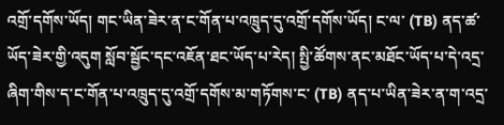འགྲོ་དགོས་ཡོད། གང་ཡིན་ཟེར་ན་ང་གོན་པ་འཁྲུད་དུ་འགྲོ་དགོས་ཡོད། ང་ལ་ (TB) ནད་ཚ་ཡོད་ཟེར་གྱི་འདུག སློབ་སྦྱོང་དང་འཇོན་ཐང་ཡོད་པ་རེད། སྤྱི་ཚོགས་ནང་མཐོང་ཡོད་པ་དེ་འདྲ་ཞིག་གིས་ད་ང་གོན་པ་འཁྲུད་དུ་འགྲོ་དགོས་མ་གཏོགས་ང་ (TB) ནད་པ་ཡིན་ཟེར་ན་ག་འདྲ་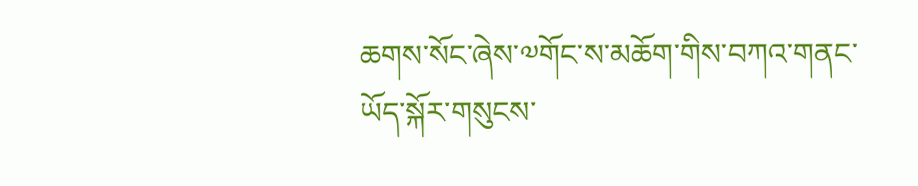ཆགས་སོང་ཞེས་༧གོང་ས་མཆོག་གིས་བཀའ་གནང་ཡོད་སྐོར་གསུངས་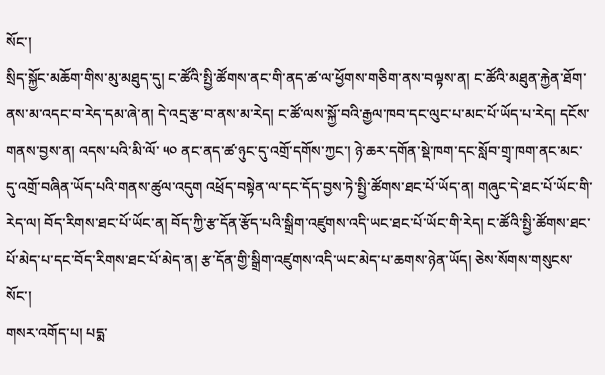སོང་།
སྲིད་སྐྱོང་མཆོག་གིས་མུ་མཐུད་དུ། ང་ཚོའི་སྤྱི་ཚོགས་ནང་གི་ནད་ཚ་ལ་ཕྱོགས་གཅིག་ནས་བལྟས་ན། ང་ཚོའི་མཐུན་རྐྱེན་ཐོག་ནས་མ་འདང་བ་རེད་དམ་ཞེ་ན། དེ་འདྲ་རྩ་བ་ནས་མ་རེད། ང་ཚོ་ལས་སྐྱོ་བའི་རྒྱལ་ཁབ་དང་ལུང་པ་མང་པོ་ཡོད་པ་རེད། དངོས་གནས་བྱས་ན། འདས་པའི་མི་ལོ་ ༥༠ ནང་ནད་ཚ་ཉུང་དུ་འགྲོ་དགོས་ཀྱང་། ཉེ་ཆར་དགོན་སྡེ་ཁག་དང་སློབ་གྲྭ་ཁག་ནང་མང་དུ་འགྲོ་བཞིན་ཡོད་པའི་གནས་ཚུལ་འདུག འཕྲོད་བསྟེན་ལ་དང་དོད་བྱས་ཏེ་སྤྱི་ཚོགས་ཐང་པོ་ཡོད་ན། གཞུང་དེ་ཐང་པོ་ཡོང་གི་རེད་ལ། བོད་རིགས་ཐང་པོ་ཡོང་ན། བོད་ཀྱི་རྩ་དོན་རྩོད་པའི་སྒྲིག་འཛུགས་འདི་ཡང་ཐང་པོ་ཡོང་གི་རེད། ང་ཚོའི་སྤྱི་ཚོགས་ཐང་པོ་མེད་པ་དང་བོད་རིགས་ཐང་པོ་མེད་ན། རྩ་དོན་གྱི་སྒྲིག་འཛུགས་འདི་ཡང་མེད་པ་ཆགས་ཉེན་ཡོད། ཅེས་སོགས་གསུངས་སོང་།
གསར་འགོད་པ། པདྨ་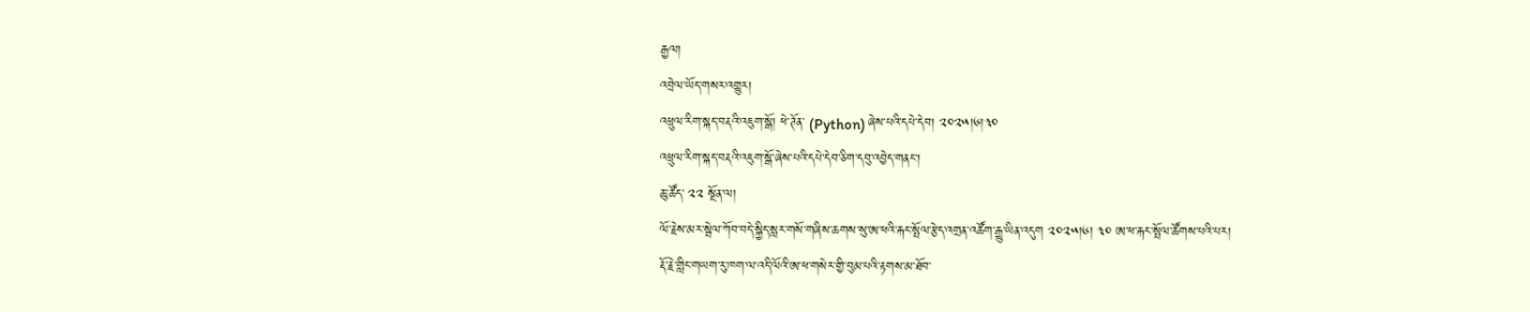རྒྱལ།
འབྲེལ་ཡོད་གསར་འགྱུར།
འཕྲུལ་རིག་སྐད་བརྡའི་འཇུག་སྒོ། ཕེ་ཊོན་ (Python) ཞེས་པའི་དཔེ་དེབ། ༢༠༢༥།༦།༣༠
འཕྲུལ་རིག་སྐད་བརྡའི་འཇུག་སྒོ་ཞེས་པའི་དཔེ་དེབ་ཅིག་དབུ་འབྱེད་གནང་།
ཆུ་ཚོད་ ༢༢ སྔོན་ལ།
ལོ་རྗེས་མར་སྦེལ་ཀོབ་བདེ་སྐྱིད་སླར་གསོ་གཞིས་ཆགས་སུ་ཨ་ཕའི་རྐང་སྤོལ་རྩེད་འགྲན་འཚོག་རྒྱུ་ཡིན་འདུག ༢༠༢༥།༦། ༣༠ ཨ་ཕ་རྐང་སྤོལ་ཚོགས་པའི་པར།
རྡོ་རྗེ་གླིང་གཡག་རུ་ཁག་ལ་འདི་ལོའི་ཨ་ཕ་གསེར་གྱི་བུམ་པའི་རྟགས་མ་ཐོབ་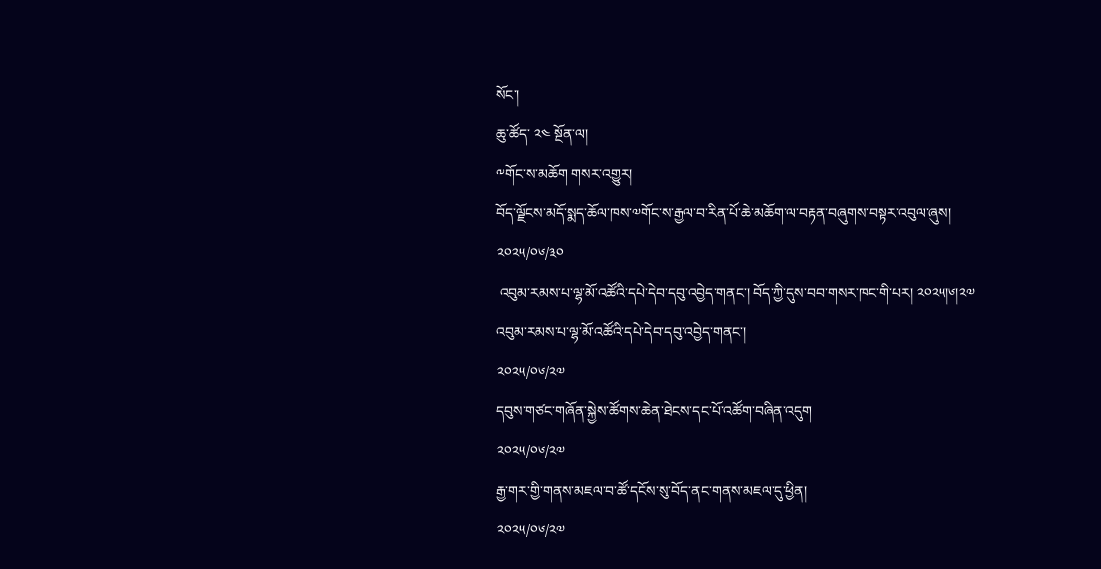སོང་།
ཆུ་ཚོད་ ༢༤ སྔོན་ལ།
༸གོང་ས་མཆོག གསར་འགྱུར།
བོད་ལྗོངས་མདོ་སྨད་ཆོལ་ཁས་༧གོང་ས་རྒྱལ་བ་རིན་པོ་ཆེ་མཆོག་ལ་བརྟན་བཞུགས་བསྟར་འབུལ་ཞུས།
༢༠༢༥/༠༦/༣༠
 འབུམ་རམས་པ་ལྷ་མོ་འཚོའི་དཔེ་དེབ་དབུ་འབྱེད་གནང་། བོད་ཀྱི་དུས་བབ་གསར་ཁང་གི་པར། ༢༠༢༥།༦།༢༧
འབུམ་རམས་པ་ལྷ་མོ་འཚོའི་དཔེ་དེབ་དབུ་འབྱེད་གནང་།
༢༠༢༥/༠༦/༢༧
དབུས་གཙང་གཞོན་སྐྱེས་ཚོགས་ཆེན་ཐེངས་དང་པོ་འཚོག་བཞིན་འདུག
༢༠༢༥/༠༦/༢༧
རྒྱ་གར་གྱི་གནས་མཇལ་བ་ཚོ་དངོས་སུ་བོད་ནང་གནས་མཇལ་དུ་ཕྱིན།
༢༠༢༥/༠༦/༢༧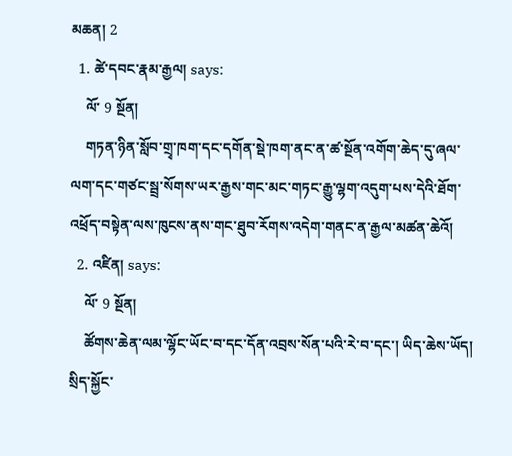མཆན། 2
  1. ཚེ་དབང་རྣམ་རྒྱལ། says:
    ལོ་ 9 སྔོན།
    གཏན་ཉིན་སློབ་གྲྭ་ཁག་དང་དགོན་སྡེ་ཁག་ནང་ན་ཚ་སྔོན་འགོག་ཆེད་དུ་ཞལ་ལག་དང་གཙང་སྦྲ་སོགས་ཡར་རྒྱས་གང་མང་གཏང་རྒྱུ་ལྷག་འདུག་པས་དེའི་ཐོག་འཕྲོད་བསྟེན་ལས་ཁུངས་ནས་གང་ཐུབ་རོགས་འདེག་གནང་ན་རྒྱལ་མཚན་ཆེའོ།
  2. འཛིན། says:
    ལོ་ 9 སྔོན།
    ཚོགས་ཆེན་ལམ་ལྷོང་ཡོང་བ་དང་དོན་འབྲས་སོན་པའི་རེ་བ་དང་། ཡིད་ཆེས་ཡོད། སྲིད་སྐྱོང་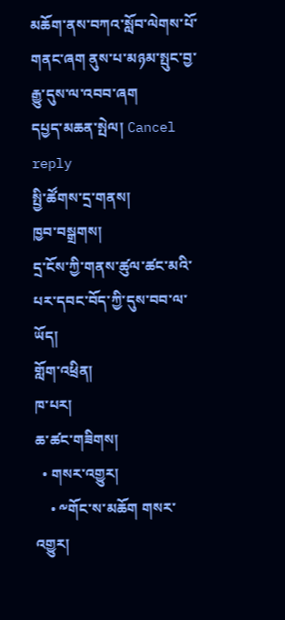མཆོག་ནས་བཀའ་སློབ་ལེགས་པོ་གནང་ཞག ནུས་པ་མཉམ་སྤུང་བྱ་རྒྱུ་དུས་ལ་འབབ་ཞག
དཔྱད་མཆན་སྤེལ། Cancel reply
སྤྱི་ཚོགས་དྲ་གནས།
ཁྱབ་བསྒྲགས།
དྲ་ངོས་ཀྱི་གནས་ཚུལ་ཚང་མའི་པར་དབང་བོད་ཀྱི་དུས་བབ་ལ་ཡོད།
གློག་འཕྲིན།
ཁ་པར།
ཆ་ཚང་གཟིགས།
  • གསར་འགྱུར།
    • ༸གོང་ས་མཆོག གསར་འགྱུར།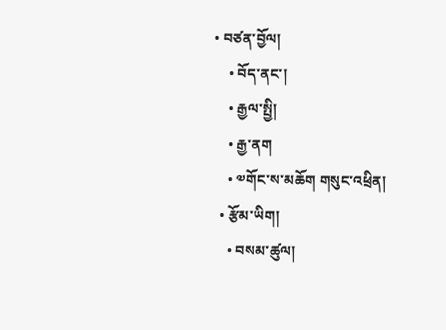• བཙན་བྱོལ།
    • བོད་ནང་།
    • རྒྱལ་སྤྱི།
    • རྒྱ་ནག
    • ༧གོང་ས་མཆོག གསུང་འཕྲིན།
  • རྩོམ་ཡིག།
    • བསམ་ཚུལ།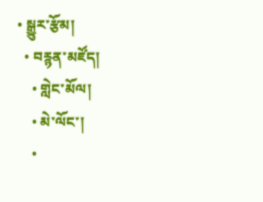• སྒྱུར་རྩོམ།
  • བརྙན་མཛོད།
    • གླེང་མོལ།
    • མེ་ལོང་།
    •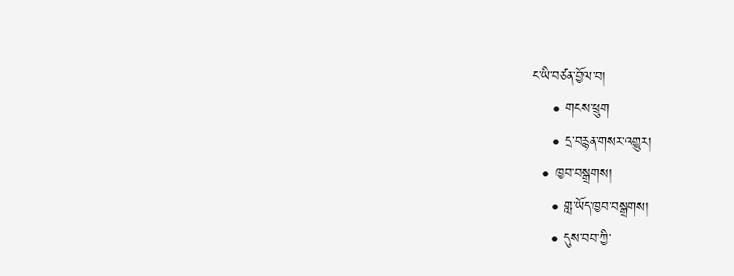ང་ཡི་བཙན་བྱོལ་བ།
    • གངས་ཕྲུག
    • དྲ་བརྙན་གསར་འགྱུར།
  • ཁྱབ་བསྒྲགས།
    • གླ་ཡོད་ཁྱབ་བསྒྲགས།
    • དུས་བབ་ཀྱི་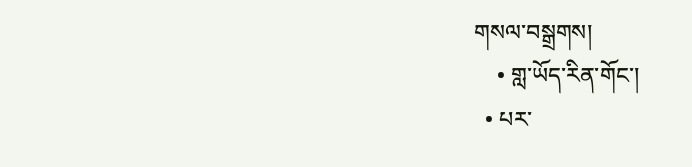གསལ་བསྒྲགས།
    • གླ་ཡོད་རིན་གོང་།
  • པར་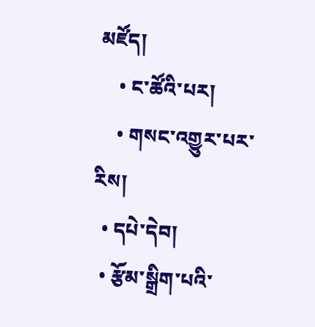མཛོད།
    • ང་ཚོའི་པར།
    • གསང་འགྱུར་པར་རིས།
  • དཔེ་དེབ།
  • རྩོམ་སྒྲིག་པའི་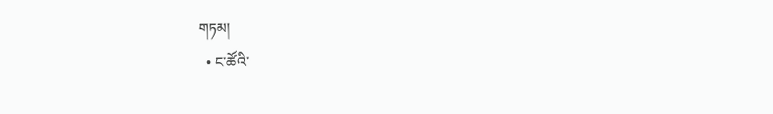གཏམ།
  • ང་ཚོའི་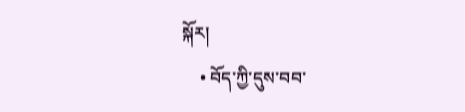སྐོར།
    • བོད་ཀྱི་དུས་བབ་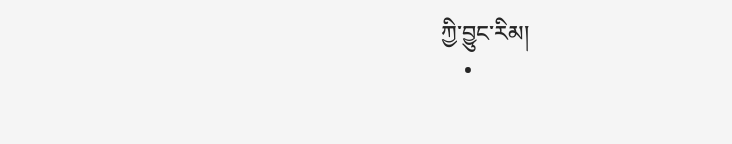ཀྱི་བྱུང་རིམ།
    •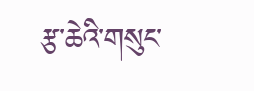རྩ་ཆེའི་གསུང་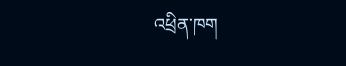འཕྲིན་ཁག